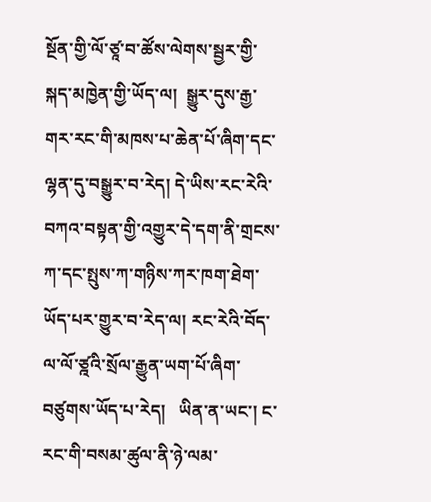སྔོན་གྱི་ལོ་ཙཱ་བ་ཚོས་ལེགས་སྦྱར་གྱི་སྐད་མཁྱེན་གྱི་ཡོད་ལ།  སྒྱུར་དུས་རྒྱ་གར་རང་གི་མཁས་པ་ཆེན་པོ་ཞིག་དང་ལྷན་དུ་བསྒྱུར་བ་རེད། དེ་ཡིས་རང་རེའི་བཀའ་བསྟན་གྱི་འགྱུར་དེ་དག་ནི་གྲངས་ཀ་དང་སྤུས་ཀ་གཉིས་ཀར་ཁག་ཐེག་ཡོད་པར་གྱུར་བ་རེད་ལ། རང་རེའི་བོད་ལ་ལོ་ཙྰའི་སྲོལ་རྒྱུན་ཡག་པོ་ཞིག་བཙུགས་ཡོད་པ་རེད།   ཡིན་ན་ཡང་། ང་རང་གི་བསམ་ཚུལ་ནི་ཉེ་ལམ་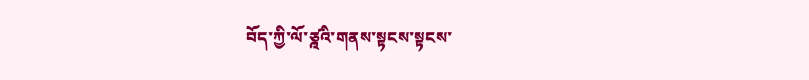བོད་ཀྱི་ལོ་ཙྰའི་གནས་སྟངས་སྟངས་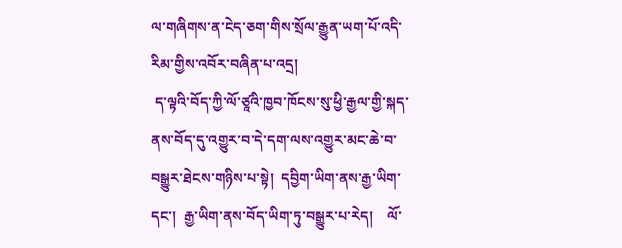ལ་གཞིགས་ན་ངེད་ཅག་གིས་སྲོལ་རྒྱུན་ཡག་པོ་འདི་རིམ་གྱིས་འབོར་བཞིན་པ་འདྲ།
 ད་ལྟའི་བོད་ཀྱི་ལོ་ཙཱའི་ཁྱབ་ཁོངས་སུ་ཕྱི་རྒྱལ་གྱི་སྐད་ནས་བོད་དུ་འགྱུར་བ་དེ་དག་ལས་འགྱུར་མང་ཆེ་བ་བསྒྱུར་ཐེངས་གཉིས་པ་སྟེ།  དབྱིག་ཡིག་ནས་རྒྱ་ཡིག་དང་།  རྒྱ་ཡིག་ནས་བོད་ཡིག་ཏུ་བསྒྱུར་པ་རེད།    ལོ་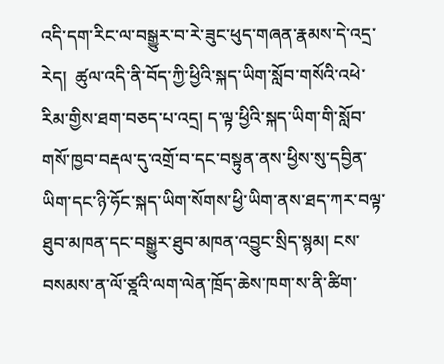འདི་དག་རིང་ལ་བསྒྱུར་བ་རེ་ཟུང་ཕུད་གཞན་རྣམས་དེ་འདྲ་རེད།  ཚུལ་འདི་ནི་བོད་ཀྱི་ཕྱིའི་སྐད་ཡིག་སློབ་གསོའི་འཕེ་རིམ་གྱིས་ཐག་བཅད་པ་འདྲ། ད་ལྟ་ཕྱིའི་སྐད་ཡིག་གི་སློབ་གསོ་ཁྱབ་བརྡལ་དུ་འགྲོ་བ་དང་བསྟུན་ནས་ཕྱིས་སུ་དབྱིན་ཡིག་དང་ཉི་ཧོང་སྐད་ཡིག་སོགས་ཕྱི་ཡིག་ནས་ཐད་ཀར་བལྟ་ཐུབ་མཁན་དང་བསྒྱུར་ཐུབ་མཁན་འབྱུང་སྲིད་སྙམ། ངས་བསམས་ན་ལོ་ཙྰའི་ལག་ལེན་ཁྲོད་ཆེས་ཁག་ས་ནི་ཚིག་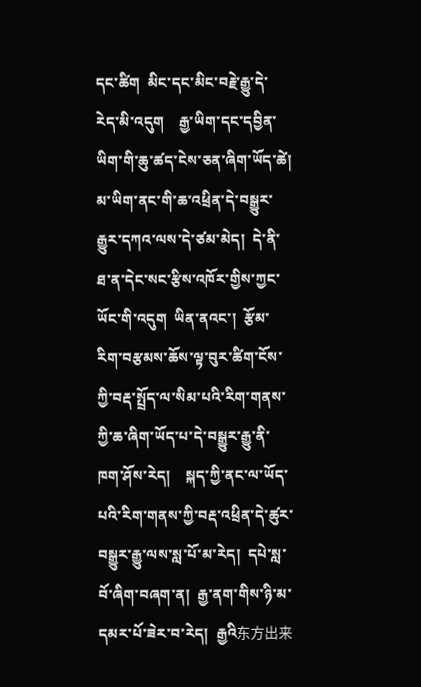དང་ཚིག  མིང་དང་མིང་བརྗེ་རྒྱུ་དེ་རེད་མི་འདུག    རྒྱ་ཡིག་དང་དབྱིན་ཡིག་གི་ཆུ་ཚད་ངེས་ཅན་ཞིག་ཡོད་ཚེ།     མ་ཡིག་ནང་གི་ཆ་འཕྲིན་དེ་བསྒྱུར་རྒྱུར་དཀའ་ལས་དེ་ཙམ་མེད།  དེ་ནི་ཐ་ན་དེང་སང་རྩིས་འཁོར་གྱིས་ཀྱང་ཡོང་གི་འདུག  ཡིན་ནའང་།  རྩོམ་རིག་བརྩམས་ཆོས་ལྟ་བུར་ཚིག་ངོས་ཀྱི་བརྡ་སྤྲོད་ལ་སིམ་པའི་རིག་གནས་ཀྱི་ཆ་ཞིག་ཡོད་པ་དེ་བསྒྱུར་རྒྱུ་ནི་ཁག་ཤོས་རེད།    སྐད་ཀྱི་ནང་ལ་ཡོད་པའི་རིག་གནས་ཀྱི་བརྡ་འཕྲིན་དེ་ཚུར་བསྒྱུར་རྒྱུ་ལས་སླ་པོ་མ་རེད།  དཔེ་སླ་བོ་ཞིག་བཞག་ན།  རྒྱ་ནག་གིས་ཉི་མ་དམར་པོ་ཟེར་བ་རེད།  རྒྱའི东方出来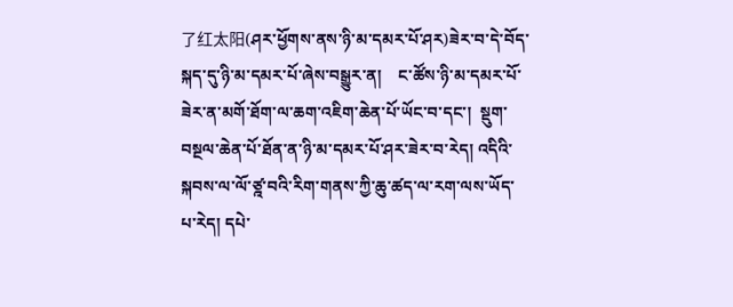了红太阳(ཤར་ཕྱོགས་ནས་ཉི་མ་དམར་པོ་ཤར)ཟེར་བ་དེ་བོད་སྐད་དུ་ཉི་མ་དམར་པོ་ཞེས་བསྒྱུར་ན།    ང་ཚོས་ཉི་མ་དམར་པོ་ཟེར་ན་མགོ་ཐོག་ལ་ཆག་འཇིག་ཆེན་པོ་ཡོང་བ་དང་།  སྡུག་བསྔལ་ཆེན་པོ་ཐོན་ན་ཉི་མ་དམར་པོ་ཤར་ཟེར་བ་རེད། འདིའི་སྐབས་ལ་ལོ་ཙྰ་བའི་རིག་གནས་ཀྱི་ཆུ་ཚད་ལ་རག་ལས་ཡོད་པ་རེད། དཔེ་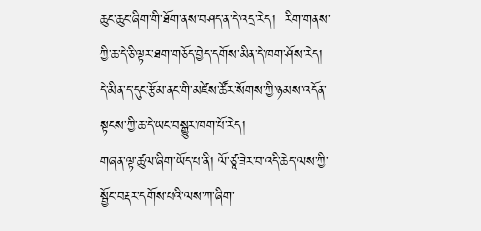ཆུང་ཆུང་ཞིག་གི་ཐོག་ནས་བཤད་ན་དེ་འདྲ་རེད།  རིག་གནས་ཀྱི་ཆ་དེ་ཅི་ལྟར་ཐག་གཅོད་བྱེད་དགོས་མིན་དེ་ཁག་ཤོས་རེད།  དེ་མིན་ད་དུང་རྩོམ་ནང་གི་མཛེས་ཚོར་སོགས་ཀྱི་ཉམས་འདོན་སྟངས་ཀྱི་ཆ་དེ་ཡང་བསྒྱུར་ཁག་པོ་རེད།
གཞན་ལྟ་ཚུལ་ཞིག་ཡོད་པ་ནི། ལོ་ཙཱ་ཟེར་བ་འདི་ཆེད་ལས་ཀྱི་སྦྱོང་བརྡར་དགོས་པའི་ལས་ཀ་ཞིག་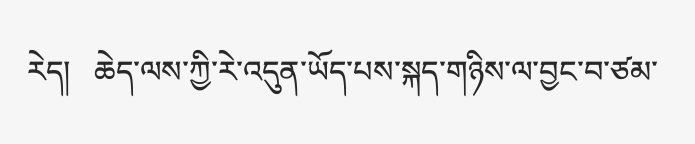རེད།   ཆེད་ལས་ཀྱི་རེ་འདུན་ཡོད་པས་སྐད་གཉིས་ལ་བྱང་བ་ཙམ་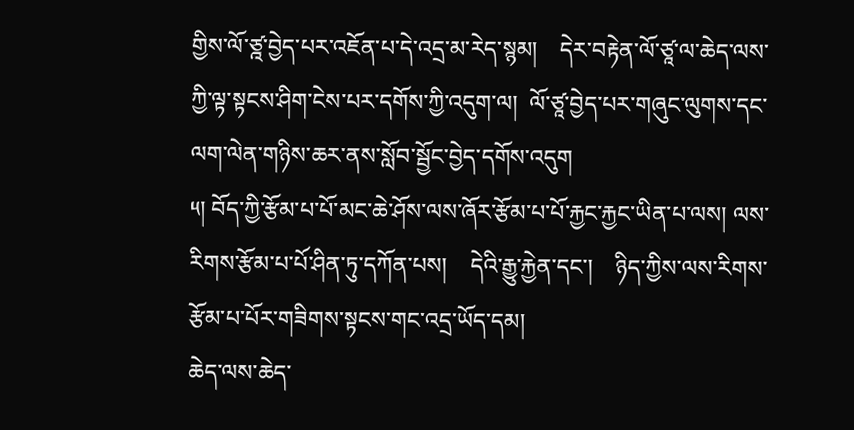གྱིས་ལོ་ཙྰ་བྱེད་པར་འཇོན་པ་དེ་འདྲ་མ་རེད་སྙམ།    དེར་བརྟེན་ལོ་ཙཱ་ལ་ཆེད་ལས་ཀྱི་ལྟ་སྟངས་ཤིག་ངེས་པར་དགོས་ཀྱི་འདུག་ལ།  ལོ་ཙཱ་བྱེད་པར་གཞུང་ལུགས་དང་ལག་ལེན་གཉིས་ཆར་ནས་སློབ་སྦྱོང་བྱེད་དགོས་འདུག
༥། བོད་ཀྱི་རྩོམ་པ་པོ་མང་ཆེ་ཤོས་ལས་ཞོར་རྩོམ་པ་པོ་རྐྱང་རྐྱང་ཡིན་པ་ལས། ལས་རིགས་རྩོམ་པ་པོ་ཤིན་ཏུ་དཀོན་པས།    དེའི་རྒྱུ་རྐྱེན་དང་།    ཉིད་ཀྱིས་ལས་རིགས་རྩོམ་པ་པོར་གཟིགས་སྟངས་གང་འདྲ་ཡོད་དམ།
ཆེད་ལས་ཆེད་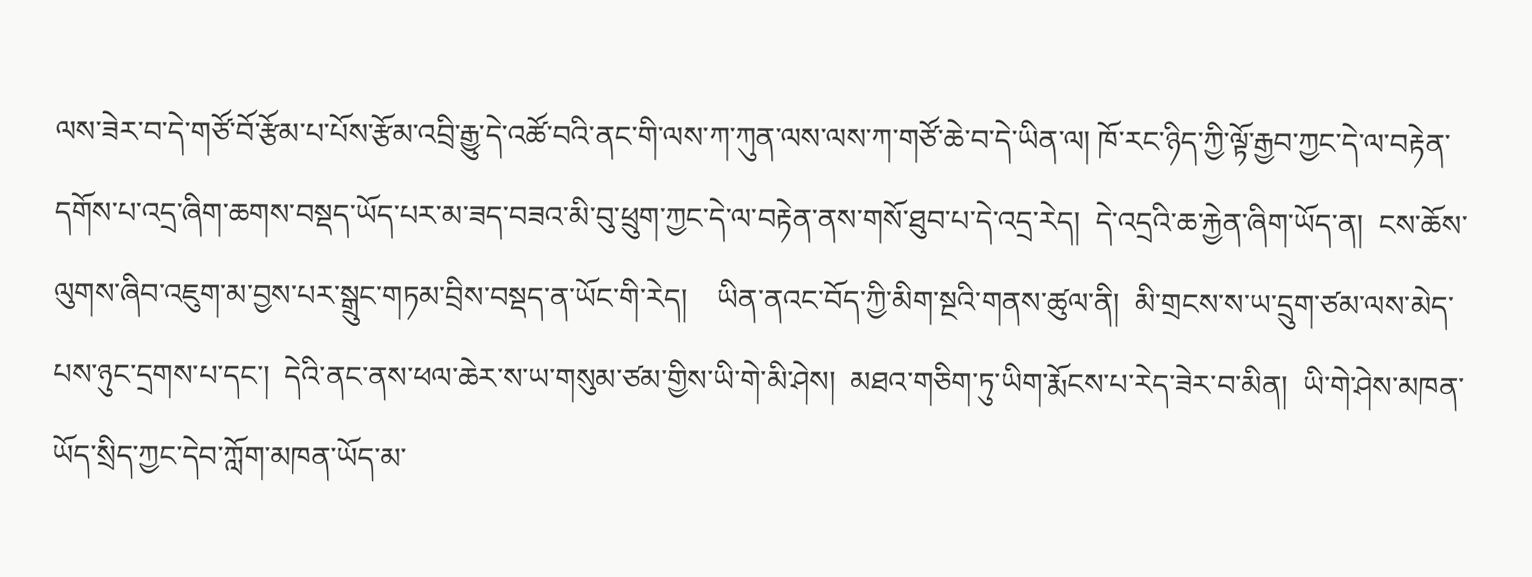ལས་ཟེར་བ་དེ་གཙོ་བོ་རྩོམ་པ་པོས་རྩོམ་འབྲི་རྒྱུ་དེ་འཚོ་བའི་ནང་གི་ལས་ཀ་ཀུན་ལས་ལས་ཀ་གཙོ་ཆེ་བ་དེ་ཡིན་ལ། ཁོ་རང་ཉིད་ཀྱི་ལྟོ་རྒྱབ་ཀྱང་དེ་ལ་བརྟེན་དགོས་པ་འདྲ་ཞིག་ཆགས་བསྡད་ཡོད་པར་མ་ཟད་བཟའ་མི་བུ་ཕྲུག་ཀྱང་དེ་ལ་བརྟེན་ནས་གསོ་ཐུབ་པ་དེ་འདྲ་རེད།  དེ་འདྲའི་ཆ་རྐྱེན་ཞིག་ཡོད་ན།  ངས་ཆོས་ལུགས་ཞིབ་འཇུག་མ་བྱས་པར་སྒྲུང་གཏམ་བྲིས་བསྡད་ན་ཡོང་གི་རེད།    ཡིན་ནའང་བོད་ཀྱི་མིག་སྔའི་གནས་ཚུལ་ནི།  མི་གྲངས་ས་ཡ་དྲུག་ཙམ་ལས་མེད་པས་ཉུང་དྲགས་པ་དང་།  དེའི་ནང་ནས་ཕལ་ཆེར་ས་ཡ་གསུམ་ཙམ་གྱིས་ཡི་གེ་མི་ཤེས།  མཐའ་གཅིག་ཏུ་ཡིག་རྨོངས་པ་རེད་ཟེར་བ་མིན།  ཡི་གེ་ཤེས་མཁན་ཡོད་སྲིད་ཀྱང་དེབ་ཀློག་མཁན་ཡོད་མ་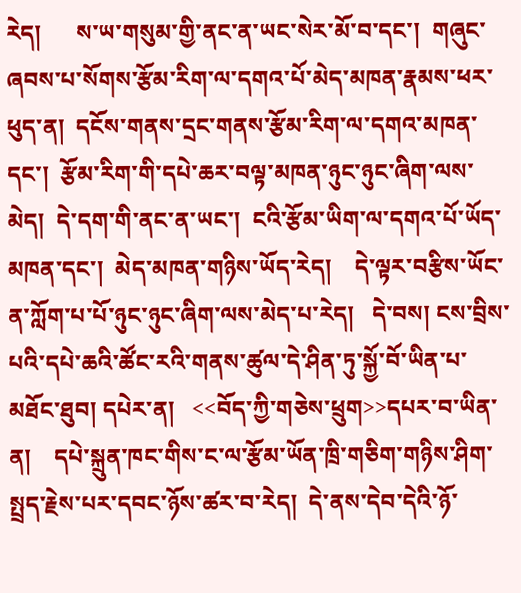རེད།      ས་ཡ་གསུམ་གྱི་ནང་ན་ཡང་སེར་མོ་བ་དང་།  གཞུང་ཞབས་པ་སོགས་རྩོམ་རིག་ལ་དགའ་པོ་མེད་མཁན་རྣམས་ཕར་ཕུད་ན།  དངོས་གནས་དྲང་གནས་རྩོམ་རིག་ལ་དགའ་མཁན་དང་།  རྩོམ་རིག་གི་དཔེ་ཆར་བལྟ་མཁན་ཉུང་ཉུང་ཞིག་ལས་མེད།  དེ་དག་གི་ནང་ན་ཡང་།  ངའི་རྩོམ་ཡིག་ལ་དགའ་པོ་ཡོད་མཁན་དང་།  མེད་མཁན་གཉིས་ཡོད་རེད།    དེ་ལྟར་བརྩིས་ཡོང་ན་ཀློག་པ་པོ་ཉུང་ཉུང་ཞིག་ལས་མེད་པ་རེད།   དེ་བས། ངས་བྲིས་པའི་དཔེ་ཆའི་ཚོང་རའི་གནས་ཚུལ་དེ་ཤིན་ཏུ་སྐྱོ་བོ་ཡིན་པ་མཐོང་ཐུབ། དཔེར་ན།   <<བོད་ཀྱི་གཅེས་ཕྲུག>>དཔར་བ་ཡིན་ན།    དཔེ་སྐྲུན་ཁང་གིས་ང་ལ་རྩོམ་ཡོན་ཁྲི་གཅིག་གཉིས་ཤིག་སྤྲད་རྗེས་པར་དབང་ཉོས་ཚར་བ་རེད།  དེ་ནས་དེབ་དེའི་ཉོ་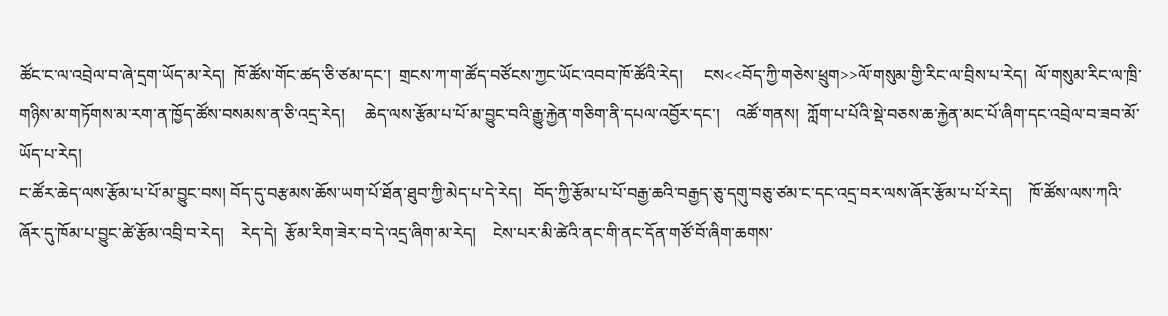ཚོང་ང་ལ་འབྲེལ་བ་ཞེ་དྲག་ཡོད་མ་རེད།  ཁོ་ཚོས་གོང་ཚད་ཅི་ཙམ་དང་།  གྲངས་ཀ་ག་ཚོད་བཙོངས་ཀྱང་ཡོང་འབབ་ཁོ་ཚོའི་རེད།     ངས<<བོད་ཀྱི་གཅེས་ཕྲུག>>ལོ་གསུམ་གྱི་རིང་ལ་བྲིས་པ་རེད།  ལོ་གསུམ་རིང་ལ་ཁྲི་གཉིས་མ་གཏོགས་མ་རག་ན་ཁྱོད་ཚོས་བསམས་ན་ཅི་འདྲ་རེད།     ཆེད་ལས་རྩོམ་པ་པོ་མ་བྱུང་བའི་རྒྱུ་རྐྱེན་གཅིག་ནི་དཔལ་འབྱོར་དང་།    འཚོ་གནས།  ཀློག་པ་པོའི་སྡེ་བཅས་ཆ་རྐྱེན་མང་པོ་ཞིག་དང་འབྲེལ་བ་ཟབ་མོ་ཡོད་པ་རེད།
ང་ཚོར་ཆེད་ལས་རྩོམ་པ་པོ་མ་བྱུང་བས། བོད་དུ་བརྩམས་ཆོས་ཡག་པོ་ཐོན་ཐུབ་ཀྱི་མེད་པ་དེ་རེད།   བོད་ཀྱི་རྩོམ་པ་པོ་བརྒྱ་ཆའི་བརྒྱད་ཅུ་དགུ་བཅུ་ཙམ་ང་དང་འདྲ་བར་ལས་ཞོར་རྩོམ་པ་པོ་རེད།    ཁོ་ཚོས་ལས་ཀའི་ཞོར་དུ་ཁོམ་པ་བྱུང་ཚེ་རྩོམ་འབྲི་བ་རེད།    རེད་དེ།  རྩོམ་རིག་ཟེར་བ་དེ་འདྲ་ཞིག་མ་རེད།    ངེས་པར་མི་ཚེའི་ནང་གི་ནང་དོན་གཙོ་བོ་ཞིག་ཆགས་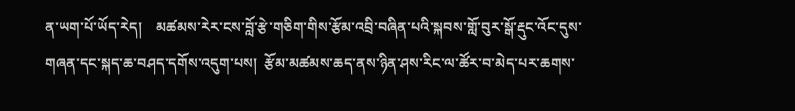ན་ཡག་པོ་ཡོད་རེད།    མཚམས་རེར་ངས་བློ་རྩེ་གཅིག་གིས་རྩོམ་འབྲི་བཞིན་པའི་སྐབས་གློ་བུར་སྒོ་རྡུང་འོང་དུས་གཞན་དང་སྐད་ཆ་བཤད་དགོས་འདུག་པས།  རྩོམ་མཚམས་ཆད་ནས་ཉིན་ཤས་རིང་ལ་ཚོར་བ་མེད་པར་ཆགས་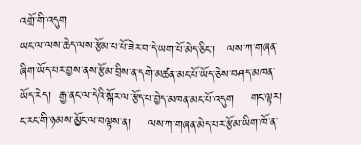འགྲོ་གི་འདུག
ཡང་ལ་ལས་ཆེད་ལས་རྩོམ་པ་པོ་ཟེར་བ་དེ་ཡག་པོ་མེད་ཅིང་།   ལས་ཀ་གཞན་ཞིག་ཡོད་པར་བྱས་ནས་རྩོམ་བྲིས་ན་དགེ་མཚན་མང་པོ་ཡོད་ཅེས་བཤད་མཁན་ཡོད་རེད།  རྒྱ་ནང་ལ་དེའི་སྐོར་ལ་རྩོད་པ་བྱེད་མཁན་མང་པོ་འདུག    གང་ལྟར།  ང་རང་གི་ཉམས་མྱོང་ལ་བལྟས་ན།    ལས་ཀ་གཞན་མེད་པར་རྩོམ་ཡིག་ཁོ་ན་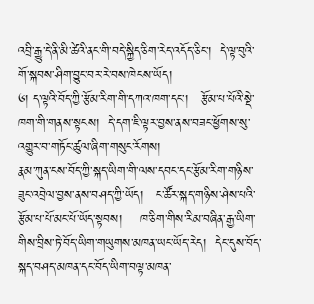འབྲི་རྒྱུ་དེ་ནི་མི་ཚེའི་ནང་གི་བདེ་སྐྱིད་ཅིག་རེད་འདོད་ཅིང་།  དེ་ལྟ་བུའི་གོ་སྐབས་ཤིག་བྱུང་བར་རེ་བས་ཁེངས་ཡོད།
༦། ད་ལྟའི་བོད་ཀྱི་རྩོམ་རིག་གི་དཀའ་ཁག་དང་།   རྩོམ་པ་པོའི་སྡེ་ཁག་གི་གནས་སྟངས།  དེ་དག་ཇི་ལྟར་བྱས་ནས་བཟང་ཕྱོགས་སུ་འགྱུར་བ་གཏོང་ཚུལ་ཞིག་གསུང་རོགས།
རྣམ་ཀུན་ངས་བོད་ཀྱི་སྐད་ཡིག་གི་ལས་དབང་དང་རྩོམ་རིག་གཉིས་ཟུང་འབྲེལ་བྱས་ནས་བཤད་ཀྱི་ཡོད།   ང་ཚོར་སྐད་གཉིས་ཤེས་པའི་རྩོམ་པ་པོ་མང་པོ་ཡོད་སྟབས།    ཁ་ཅིག་གིས་རིམ་བཞིན་རྒྱ་ཡིག་གིས་བྲིས་ཏེ་བོད་ཡིག་གཡུགས་མཁན་ཡང་ཡོད་རེད།  དེང་དུས་བོད་སྐད་བཤད་མཁན་དང་བོད་ཡིག་བལྟ་མཁན་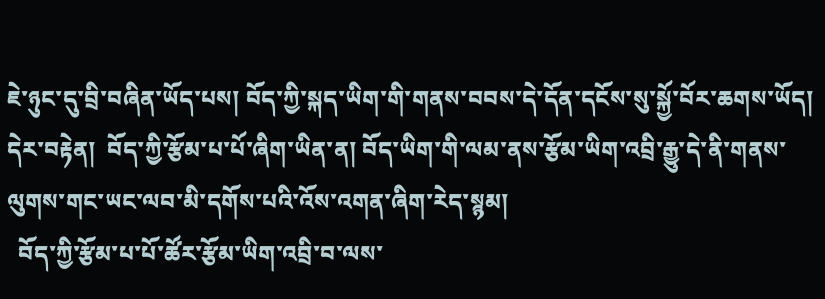ཇེ་ཉུང་དུ་བྲི་བཞིན་ཡོད་པས། བོད་ཀྱི་སྐད་ཡིག་གི་གནས་བབས་དེ་དོན་དངོས་སུ་སྐྱོ་བོར་ཆགས་ཡོད།      དེར་བརྟེན།  བོད་ཀྱི་རྩོམ་པ་པོ་ཞིག་ཡིན་ན། བོད་ཡིག་གི་ལམ་ནས་རྩོམ་ཡིག་འབྲི་རྒྱུ་དེ་ནི་གནས་ལུགས་གང་ཡང་ལབ་མི་དགོས་པའི་འོས་འགན་ཞིག་རེད་སྙམ།
  བོད་ཀྱི་རྩོམ་པ་པོ་ཚོར་རྩོམ་ཡིག་འབྲི་བ་ལས་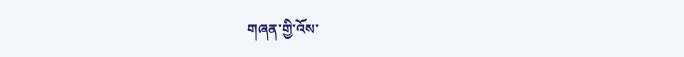གཞན་གྱི་འོས་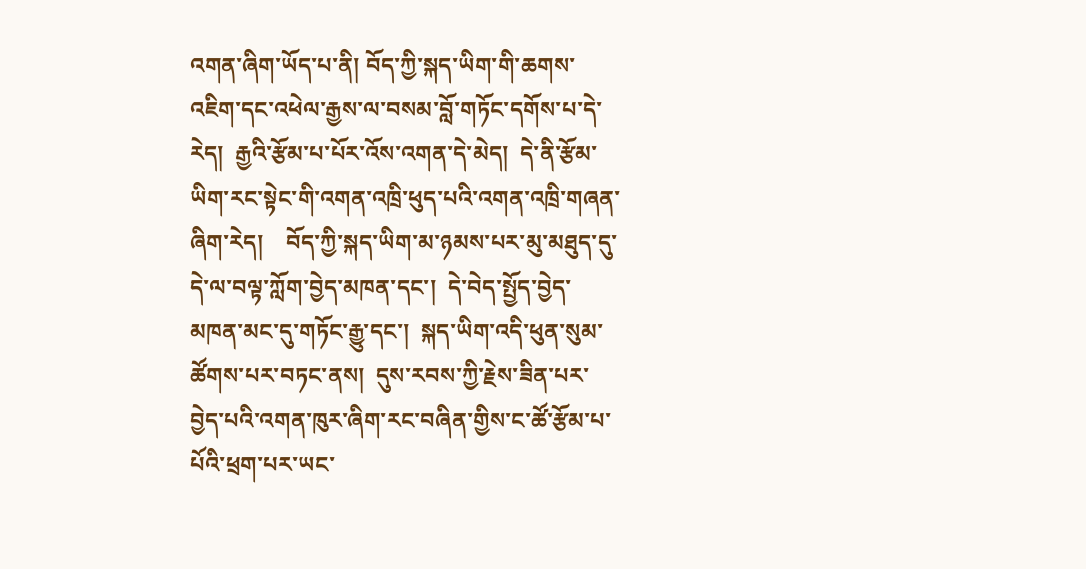འགན་ཞིག་ཡོད་པ་ནི། བོད་ཀྱི་སྐད་ཡིག་གི་ཆགས་འཇིག་དང་འཕེལ་རྒྱས་ལ་བསམ་བློ་གཏོང་དགོས་པ་དེ་རེད།  རྒྱའི་རྩོམ་པ་པོར་འོས་འགན་དེ་མེད།  དེ་ནི་རྩོམ་ཡིག་རང་སྟེང་གི་འགན་འཁྲི་ཕུད་པའི་འགན་འཁྲི་གཞན་ཞིག་རེད།    བོད་ཀྱི་སྐད་ཡིག་མ་ཉམས་པར་མུ་མཐུད་དུ་དེ་ལ་བལྟ་ཀློག་བྱེད་མཁན་དང་།  དེ་བེད་སྤྱོད་བྱེད་མཁན་མང་དུ་གཏོང་རྒྱུ་དང་།  སྐད་ཡིག་འདི་ཕུན་སུམ་ཚོགས་པར་བཏང་ནས།  དུས་རབས་ཀྱི་རྗེས་ཟིན་པར་བྱེད་པའི་འགན་ཁུར་ཞིག་རང་བཞིན་གྱིས་ང་ཚོ་རྩོམ་པ་པོའི་ཕྲག་པར་ཡང་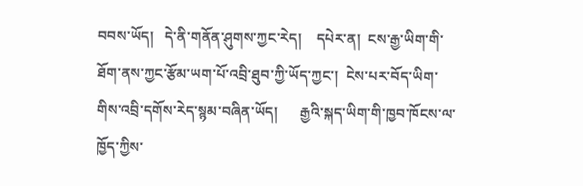བབས་ཡོད།   དེ་ནི་གནོན་ཤུགས་ཀྱང་རེད།    དཔེར་ན།  ངས་རྒྱ་ཡིག་གི་ཐོག་ནས་ཀྱང་རྩོམ་ཡག་པོ་འབྲི་ཐུབ་ཀྱི་ཡོད་ཀྱང་།  ངེས་པར་བོད་ཡིག་གིས་འབྲི་དགོས་རེད་སྙམ་བཞིན་ཡོད།      རྒྱའི་སྐད་ཡིག་གི་ཁྱབ་ཁོངས་ལ་ཁྱོད་ཀྱིས་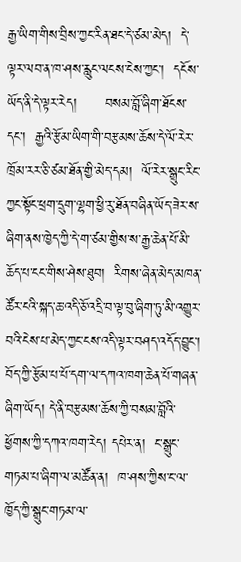རྒྱ་ཡིག་གིས་བྲིས་ཀྱང་རིན་ཐང་དེ་ཙམ་མེད།  དེ་ལྟར་ལབ་ན་ཁ་ཤས་རླུང་ལངས་ངེས་ཀྱང་།  དངོས་ཡོད་ནི་དེ་ལྟར་རེད།      བསམ་བློ་ཞིག་ཐོངས་དང་།  རྒྱའི་རྩོམ་ཡིག་གི་བརྩམས་ཆོས་དེ་ལོ་རེར་ཁྲོམ་རར་ཅི་ཙམ་ཐོན་གྱི་མེད་དམ།  ལོ་རེར་སྒྲུང་རིང་ཀྱང་སྟོང་ཕྲག་དྲུག་ལྷག་ཕྱི་རུ་ཐོན་བཞིན་ཡོད་ཟེར་ས་ཞིག་ནས་ཁྱེད་ཀྱི་དེ་ག་ཙམ་གྱིས་ས་རྒྱ་ཆེན་པོ་མི་ཆོད་པ་ངང་གིས་ཤེས་ཐུབ།  རིགས་ཞེན་མེད་མཁན་ཚོར་ངའི་སྐད་ཆ་འདི་ཅོ་འདྲི་བ་ལྟ་བུ་ཞིག་ཏུ་མི་འགྱུར་བའི་ངེས་པ་མེད་ཀྱང་ངས་འདི་ལྟར་བཤད་འདོད་བྱུང་།
བོད་ཀྱི་རྩོམ་པ་པོ་དག་ལ་དཀའ་ཁག་ཆེན་པོ་གཞན་ཞིག་ཡོད། དེ་ནི་བརྩམས་ཆོས་ཀྱི་བསམ་བློའི་ཕྱོགས་ཀྱི་དཀའ་ཁག་རེད། དཔེར་ན།  ང་སྒྲུང་གཏམ་པ་ཞིག་ལ་མཚོན་ན།  ཁ་ཤས་ཀྱིས་ང་ལ་ཁྱོད་ཀྱི་སྒྲུང་གཏམ་ལ་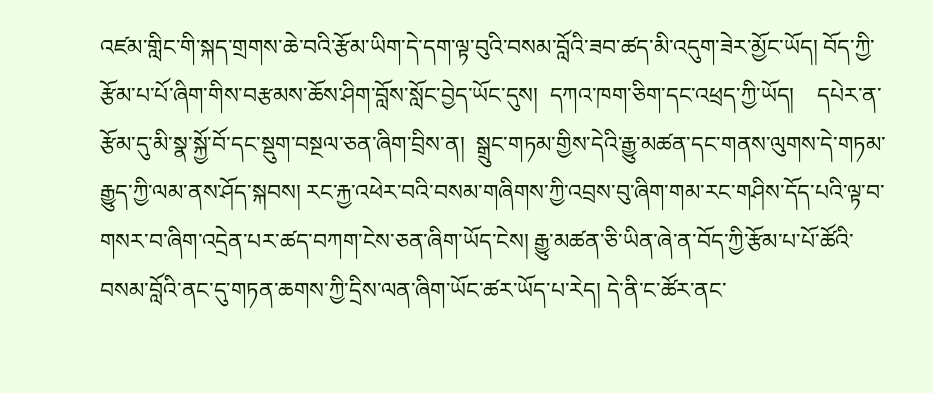འཛམ་གླིང་གི་སྐད་གྲགས་ཆེ་བའི་རྩོམ་ཡིག་དེ་དག་ལྟ་བུའི་བསམ་བློའི་ཟབ་ཚད་མི་འདུག་ཟེར་མྱོང་ཡོད། བོད་ཀྱི་རྩོམ་པ་པོ་ཞིག་གིས་བརྩམས་ཆོས་ཤིག་བློས་སློང་བྱེད་ཡོང་དུས།  དཀའ་ཁག་ཅིག་དང་འཕྲད་ཀྱི་ཡོད།    དཔེར་ན་རྩོམ་དུ་མི་སྣ་སྐྱོ་བོ་དང་སྡུག་བསྔལ་ཅན་ཞིག་བྲིས་ན།  སྒྲུང་གཏམ་གྱིས་དེའི་རྒྱུ་མཚན་དང་གནས་ལུགས་དེ་གཏམ་རྒྱུད་ཀྱི་ལམ་ནས་ཤོད་སྐབས། རང་རྐྱ་འཕེར་བའི་བསམ་གཞིགས་ཀྱི་འབྲས་བུ་ཞིག་གམ་རང་གཤིས་དོད་པའི་ལྟ་བ་གསར་བ་ཞིག་འདྲེན་པར་ཚད་བཀག་ངེས་ཅན་ཞིག་ཡོད་ངེས། རྒྱུ་མཚན་ཅི་ཡིན་ཞེ་ན་བོད་ཀྱི་རྩོམ་པ་པོ་ཚོའི་བསམ་བློའི་ནང་དུ་གཏན་ཆགས་ཀྱི་དྲིས་ལན་ཞིག་ཡོང་ཚར་ཡོད་པ་རེད། དེ་ནི་ང་ཚོར་ནང་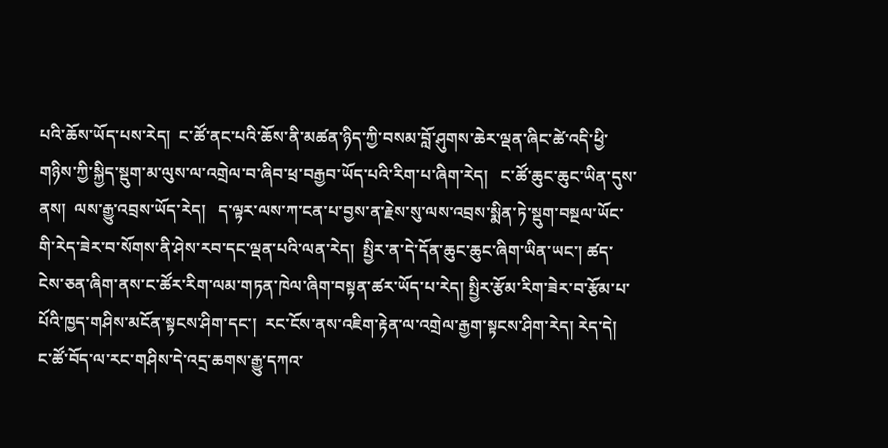པའི་ཆོས་ཡོད་པས་རེད།  ང་ཚོ་ནང་པའི་ཆོས་ནི་མཚན་ཉིད་ཀྱི་བསམ་བློ་ཤུགས་ཆེར་ལྡན་ཞིང་ཚེ་འདི་ཕྱི་གཉིས་ཀྱི་སྐྱིད་སྡུག་མ་ལུས་ལ་འགྲེལ་བ་ཞིབ་ཕྲ་བརྒྱབ་ཡོད་པའི་རིག་པ་ཞིག་རེད།   ང་ཚོ་ཆུང་ཆུང་ཡིན་དུས་ནས།  ལས་རྒྱུ་འབྲས་ཡོད་རེད།   ད་ལྟར་ལས་ཀ་ངན་པ་བྱས་ན་རྗེས་སུ་ལས་འབྲས་སྨིན་ཏེ་སྡུག་བསྔལ་ཡོང་གི་རེད་ཟེར་བ་སོགས་ནི་ཤེས་རབ་དང་ལྡན་པའི་ལན་རེད།  སྤྱིར་ན་དེ་དོན་ཆུང་ཆུང་ཞིག་ཡིན་ཡང་། ཚད་ངེས་ཅན་ཞིག་ནས་ང་ཚོར་རིག་ལམ་གཏན་ཁེལ་ཞིག་བསྟན་ཚར་ཡོད་པ་རེད། སྤྱིར་རྩོམ་རིག་ཟེར་བ་རྩོམ་པ་པོའི་ཁྱད་གཤིས་མངོན་སྟངས་ཤིག་དང་།  རང་ངོས་ནས་འཇིག་རྟེན་ལ་འགྲེལ་རྒྱག་སྟངས་ཤིག་རེད། རེད་དེ།  ང་ཚོ་བོད་ལ་རང་གཤིས་དེ་འདྲ་ཆགས་རྒྱུ་དཀའ་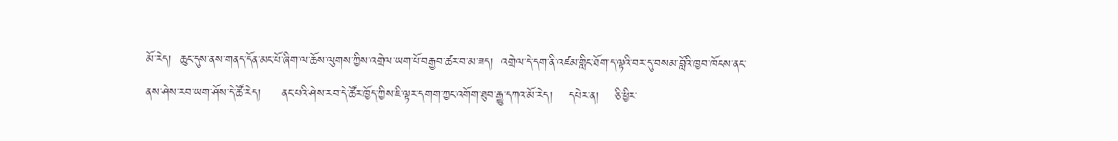མོ་རེད།  ཆུང་དུས་ནས་གནད་དོན་མང་པོ་ཞིག་ལ་ཆོས་ལུགས་ཀྱིས་འགྲེལ་ཡག་པོ་བརྒྱབ་ཚར་བ་མ་ཟད།  འགྲེལ་དེ་དག་ནི་འཛམ་གླིང་ཐོག་ད་ལྟའི་བར་དུ་བསམ་བློའི་ཁྱབ་ཁོངས་ནང་ནས་ཤེས་རབ་ཡག་ཤོས་དེ་ཚོ་རེད།     ནང་པའི་ཤེས་རབ་དེ་ཚོར་ཁྱོད་ཀྱིས་ཇི་ལྟར་དགག་ཀྱང་འགོག་ཐུབ་རྒྱུ་དཀའ་མོ་རེད།    དཔེར་ན།    ཅི་ཕྱིར་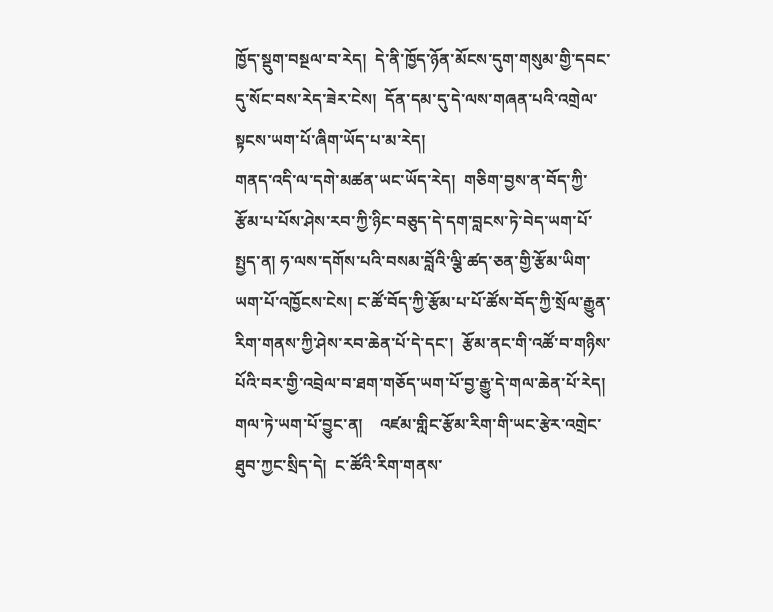ཁྱོད་སྡུག་བསྔལ་བ་རེད།  དེ་ནི་ཁྱོད་ཉོན་མོངས་དུག་གསུམ་གྱི་དབང་དུ་སོང་བས་རེད་ཟེར་ངེས།  དོན་དམ་དུ་དེ་ལས་གཞན་པའི་འགྲེལ་སྟངས་ཡག་པོ་ཞིག་ཡོད་པ་མ་རེད།
གནད་འདི་ལ་དགེ་མཚན་ཡང་ཡོད་རེད།  གཅིག་བྱས་ན་བོད་ཀྱི་རྩོམ་པ་པོས་ཤེས་རབ་ཀྱི་ཉིང་བཅུད་དེ་དག་བླངས་ཏེ་བེད་ཡག་པོ་སྤྱད་ན། ཧ་ལས་དགོས་པའི་བསམ་བློའི་ལྕི་ཚད་ཅན་གྱི་རྩོམ་ཡིག་ཡག་པོ་འཁྱོངས་ངེས། ང་ཚོ་བོད་ཀྱི་རྩོམ་པ་པོ་ཚོས་བོད་ཀྱི་སྲོལ་རྒྱུན་རིག་གནས་ཀྱི་ཤེས་རབ་ཆེན་པོ་དེ་དང་།  རྩོམ་ནང་གི་འཚོ་བ་གཉིས་པོའི་བར་གྱི་འབྲེལ་བ་ཐག་གཅོད་ཡག་པོ་བྱ་རྒྱུ་དེ་གལ་ཆེན་པོ་རེད།     གལ་ཏེ་ཡག་པོ་བྱུང་ན།    འཛམ་གླིང་རྩོམ་རིག་གི་ཡང་རྩེར་འགྲེང་ཐུབ་ཀྱང་སྲིད་དེ།  ང་ཚོའི་རིག་གནས་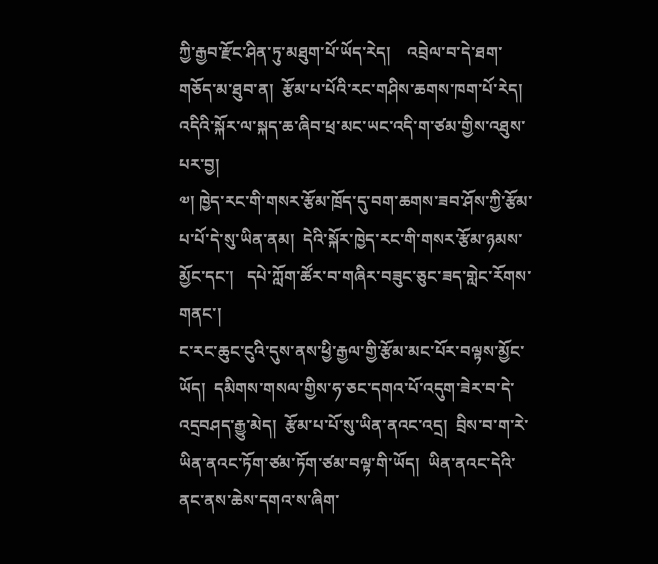ཀྱི་རྒྱབ་རྫོང་ཤིན་ཏུ་མཐུག་པོ་ཡོད་རེད།    འབྲེལ་བ་དེ་ཐག་གཅོད་མ་ཐུབ་ན།  རྩོམ་པ་པོའི་རང་གཤིས་ཆགས་ཁག་པོ་རེད།  འདིའི་སྐོར་ལ་སྐད་ཆ་ཞིབ་ཕྲ་མང་ཡང་འདི་ག་ཙམ་གྱིས་འཐུས་པར་བྱ།
༧། ཁྱེད་རང་གི་གསར་རྩོམ་ཁྲོད་དུ་བག་ཆགས་ཟབ་ཤོས་ཀྱི་རྩོམ་པ་པོ་དེ་སུ་ཡིན་ནམ།  དེའི་སྐོར་ཁྱེད་རང་གི་གསར་རྩོམ་ཉམས་མྱོང་དང་།   དཔེ་ཀློག་ཚོར་བ་གཞིར་བཟུང་ཅུང་ཟད་གླེང་རོགས་གནང་།
ང་རང་ཆུང་ངུའི་དུས་ནས་ཕྱི་རྒྱལ་གྱི་རྩོམ་མང་པོར་བལྟས་མྱོང་ཡོད།  དམིགས་གསལ་གྱིས་ཧ་ཅང་དགའ་པོ་འདུག་ཟེར་བ་དེ་འདྲབཤད་རྒྱུ་མེད།  རྩོམ་པ་པོ་སུ་ཡིན་ནའང་འདྲ།  བྲིས་བ་ག་རེ་ཡིན་ནའང་ཏོག་ཙམ་ཏོག་ཙམ་བལྟ་གི་ཡོད།  ཡིན་ནའང་དེའི་ནང་ནས་ཆེས་དགའ་ས་ཞིག་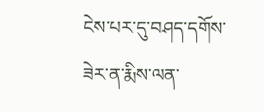ངེས་པར་དུ་བཤད་དགོས་ཟེར་ན་རྨིས་ལན་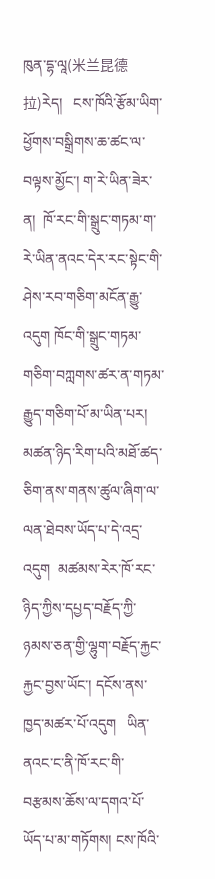ཁུན་དྷ་ལཱ(米兰昆德拉)རེད།   ངས་ཁོའི་རྩོམ་ཡིག་ཕྱོགས་བསྒྲིགས་ཆ་ཚང་ལ་བལྟས་མྱོང་། ག་རེ་ཡིན་ཟེར་ན།  ཁོ་རང་གི་སྒྲུང་གཏམ་ག་རེ་ཡིན་ནའང་དེར་རང་སྟེང་གི་ཤེས་རབ་གཅིག་མངོན་རྒྱུ་འདུག ཁོང་གི་སྒྲུང་གཏམ་གཅིག་བཀླགས་ཚར་ན་གཏམ་རྒྱུད་གཅིག་པོ་མ་ཡིན་པར། མཚན་ཉིད་རིག་པའི་མཐོ་ཚད་ཅིག་ནས་གནས་ཚུལ་ཞིག་ལ་ལན་ཐེབས་ཡོད་པ་དེ་འདྲ་འདུག  མཚམས་རེར་ཁོ་རང་ཉིད་ཀྱིས་དཔྱད་བརྗོད་ཀྱི་ཉམས་ཅན་གྱི་ལྷུག་བརྗོད་རྐྱང་རྐྱང་བྱས་ཡོང་། དངོས་ནས་ཁྱད་མཚར་པོ་འདུག   ཡིན་ནའང་ང་ནི་ཁོ་རང་གི་བརྩམས་ཆོས་ལ་དགའ་པོ་ཡོད་པ་མ་གཏོགས། ངས་ཁོའི་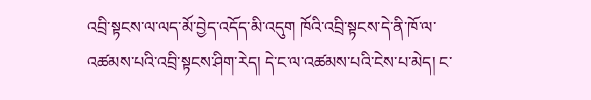འབྲི་སྟངས་ལ་ལད་མོ་བྱེད་འདོད་མི་འདུག ཁོའི་འབྲི་སྟངས་དེ་ནི་ཁོ་ལ་འཚམས་པའི་འབྲི་སྟངས་ཤིག་རེད། དེ་ང་ལ་འཚམས་པའི་ངེས་པ་མེད། ང་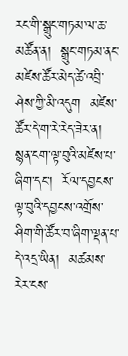རང་གི་སྒྲུང་གཏམ་ལ་ཆ་མཚོན་ན།  སྒྲུང་གཏམ་ནང་མཛེས་ཚོར་མེད་ཚེ་འབྲི་ཤེས་ཀྱི་མི་འདུག  མཛེས་ཚོར་དེ་ག་རེ་རེད་ཟེར་ན།  སྙན་ངག་ལྟ་བུའི་མཛེས་པ་ཞིག་དང་།  རོལ་དབྱངས་ལྟ་བུའི་དབྱངས་འགྲོས་ཤིག་གི་ཚོར་བ་ཞིག་ལྡན་པ་དེ་འདྲ་ཡིན།  མཚམས་རེར་ངས་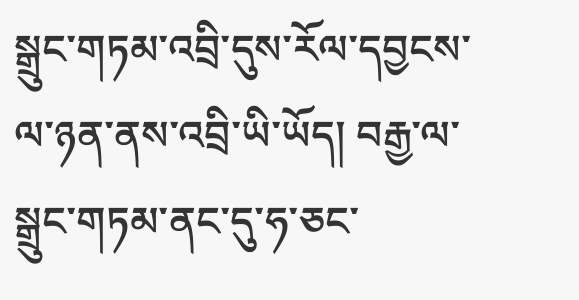སྒྲུང་གཏམ་འབྲི་དུས་རོལ་དབྱངས་ལ་ཉན་ནས་འབྲི་ཡི་ཡོད། བརྒྱ་ལ་སྒྲུང་གཏམ་ནང་དུ་ཧ་ཅང་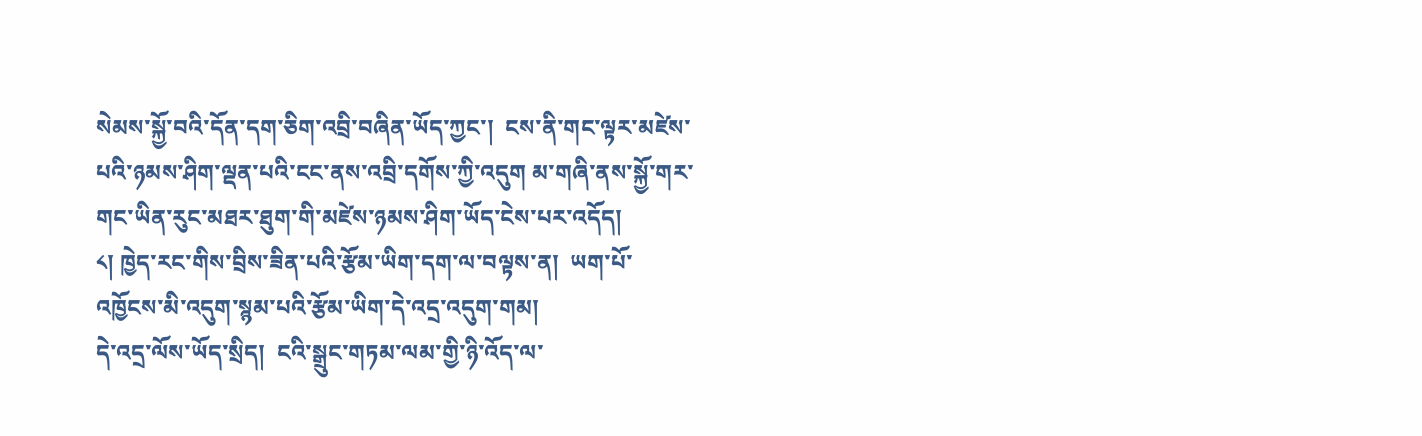སེམས་སྐྱོ་བའི་དོན་དག་ཅིག་འབྲི་བཞིན་ཡོད་ཀྱང་།  ངས་ནི་གང་ལྟར་མཛེས་པའི་ཉམས་ཤིག་ལྡན་པའི་ངང་ནས་འབྲི་དགོས་ཀྱི་འདུག མ་གཞི་ནས་སྐྱོ་གར་གང་ཡིན་རུང་མཐར་ཐུག་གི་མཛེས་ཉམས་ཤིག་ཡོད་ངེས་པར་འདོད།
༨། ཁྱེད་རང་གིས་བྲིས་ཟིན་པའི་རྩོམ་ཡིག་དག་ལ་བལྟས་ན།  ཡག་པོ་འཁྱོངས་མི་འདུག་སྙམ་པའི་རྩོམ་ཡིག་དེ་འདྲ་འདུག་གམ།
དེ་འདྲ་ལོས་ཡོད་སྲིད།  ངའི་སྒྲུང་གཏམ་ལམ་གྱི་ཉི་འོད་ལ་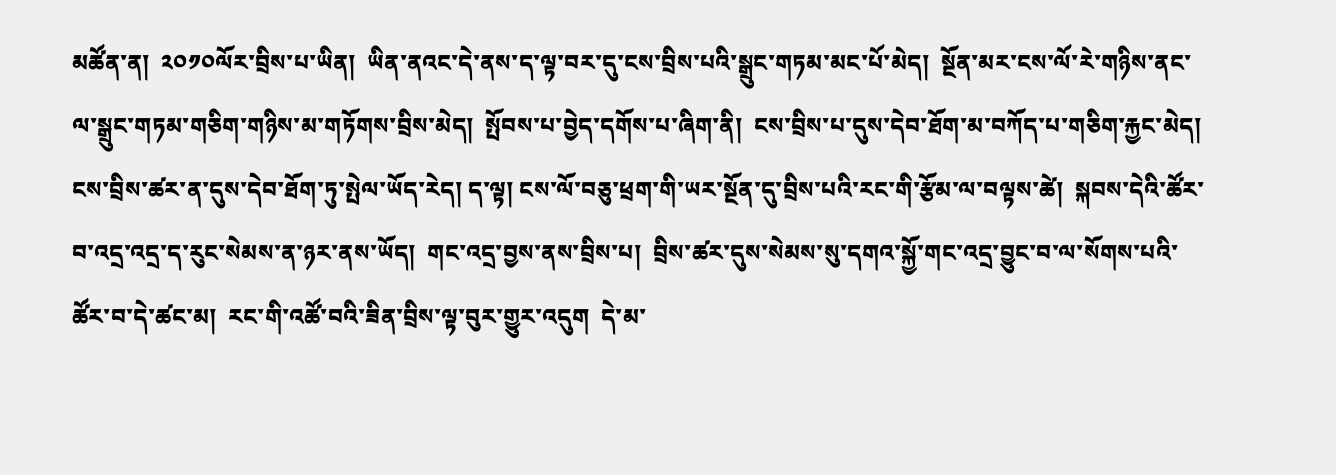མཚོན་ན།  ༢༠༡༠ལོར་བྲིས་པ་ཡིན།  ཡིན་ནའང་དེ་ནས་ད་ལྟ་བར་དུ་ངས་བྲིས་པའི་སྒྲུང་གཏམ་མང་པོ་མེད།  སྔོན་མར་ངས་ལོ་རེ་གཉིས་ནང་ལ་སྒྲུང་གཏམ་གཅིག་གཉིས་མ་གཏོགས་བྲིས་མེད།  སྤོབས་པ་བྱེད་དགོས་པ་ཞིག་ནི།  ངས་བྲིས་པ་དུས་དེབ་ཐོག་མ་བཀོད་པ་གཅིག་རྐྱང་མེད།  ངས་བྲིས་ཚར་ན་དུས་དེབ་ཐོག་ཏུ་སྤེལ་ཡོད་རེད། ད་ལྟ། ངས་ལོ་བཅུ་ཕྲག་གི་ཡར་སྔོན་དུ་བྲིས་པའི་རང་གི་རྩོམ་ལ་བལྟས་ཚེ།  སྐབས་དེའི་ཚོར་བ་འདྲ་འདྲ་ད་རུང་སེམས་ན་ཉར་ནས་ཡོད།  གང་འདྲ་བྱས་ནས་བྲིས་པ།  བྲིས་ཚར་དུས་སེམས་སུ་དགའ་སྐྱོ་གང་འདྲ་བྱུང་བ་ལ་སོགས་པའི་ཚོར་བ་དེ་ཚང་མ།  རང་གི་འཚོ་བའི་ཟིན་བྲིས་ལྟ་བུར་གྱུར་འདུག  དེ་མ་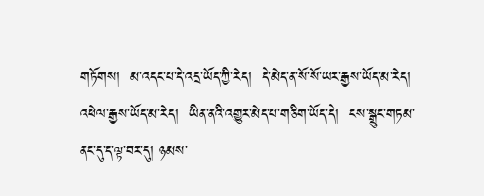གཏོགས།  མ་འདང་པ་དེ་འདྲ་ཡོད་ཀྱི་རེད།  དེ་མེད་ན་སོ་སོ་ཡར་རྒྱས་ཡོད་མ་རེད།  འཕེལ་རྒྱས་ཡོད་མ་རེད།  ཡིན་ནའི་འགྱུར་མེད་པ་གཅིག་ཡོད་དེ།  ངས་སྒྲུང་གཏམ་ནང་དུ་ད་ལྟ་བར་དུ། ཉམས་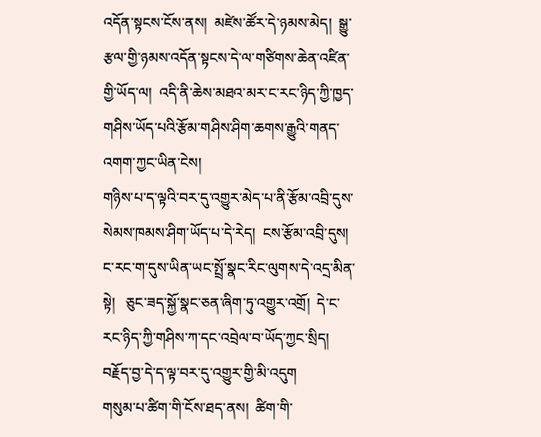འདོན་སྟངས་ངོས་ནས།  མཛེས་ཚོར་དེ་ཉམས་མེད།  སྒྱུ་རྩལ་གྱི་ཉམས་འདོན་སྟངས་དེ་ལ་གཙིགས་ཆེན་འཛིན་གྱི་ཡོད་ལ།  འདི་ནི་ཆེས་མཐའ་མར་ང་རང་ཉིད་ཀྱི་ཁྱད་གཤིས་ཡོད་པའི་རྩོམ་གཤིས་ཤིག་ཆགས་རྒྱུའི་གནད་འགག་ཀྱང་ཡིན་ངེས།
གཉིས་པ་ད་ལྟའི་བར་དུ་འགྱུར་མེད་པ་ནི་རྩོམ་འབྲི་དུས་སེམས་ཁམས་ཤིག་ཡོད་པ་དེ་རེད།  ངས་རྩོམ་འབྲི་དུས།  ང་རང་ག་དུས་ཡིན་ཡང་སྤྲོ་སྣང་རིང་ལུགས་དེ་འདྲ་མིན་སྟེ།   ཅུང་ཟད་སྐྱོ་སྣང་ཅན་ཞིག་ཏུ་འགྱུར་འགྲོ།  དེ་ང་རང་ཉིད་ཀྱི་གཤིས་ཀ་དང་འབྲེལ་བ་ཡོད་ཀྱང་སྲིད།  བརྗོད་བྱ་དེ་ད་ལྟ་བར་དུ་འགྱུར་གྱི་མི་འདུག
གསུམ་པ་ཚིག་གི་ངོས་ཐད་ནས།  ཚིག་གི་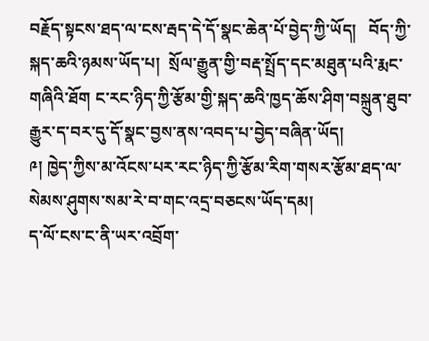བརྗོད་སྟངས་ཐད་ལ་ངས་རྦད་དེ་དོ་སྣང་ཆེན་པོ་བྱེད་ཀྱི་ཡོད།   བོད་ཀྱི་སྐད་ཆའི་ཉམས་ཡོད་པ།  སྲོལ་རྒྱུན་གྱི་བརྡ་སྤྲོད་དང་མཐུན་པའི་རྨང་གཞིའི་ཐོག ང་རང་ཉིད་ཀྱི་རྩོམ་གྱི་སྐད་ཆའི་ཁྱད་ཆོས་ཤིག་བསྐྲུན་ཐུབ་རྒྱུར་ད་བར་དུ་དོ་སྣང་བྱས་ནས་འབད་པ་བྱེད་བཞིན་ཡོད།
༩། ཁྱེད་ཀྱིས་མ་འོངས་པར་རང་ཉིད་ཀྱི་རྩོམ་རིག་གསར་རྩོམ་ཐད་ལ་སེམས་ཤུགས་སམ་རེ་བ་གང་འདྲ་བཅངས་ཡོད་དམ།
ད་ལོ་ངས་ང་ནི་ཡར་འབྲོག་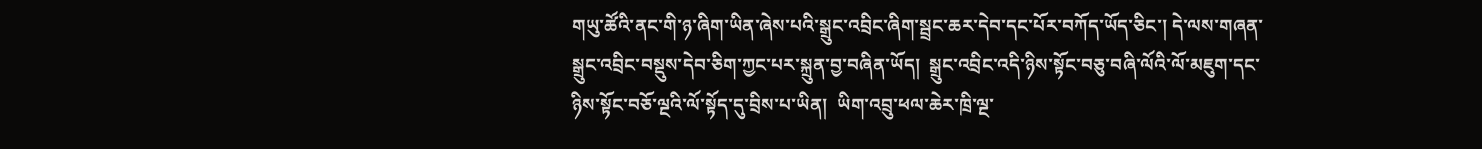གཡུ་ཚོའི་ནང་གི་ཉ་ཞིག་ཡིན་ཞེས་པའི་སྒྲུང་འབྲིང་ཞིག་སྦྲང་ཆར་དེབ་དང་པོར་བཀོད་ཡོད་ཅིང་། དེ་ལས་གཞན་སྒྲུང་འབྲིང་བསྡུས་དེབ་ཅིག་ཀྱང་པར་སྐྲུན་བྱ་བཞིན་ཡོད།  སྒྲུང་འབྲིང་འདི་ཉིས་སྟོང་བཅུ་བཞི་ལོའི་ལོ་མཇུག་དང་ཉིས་སྟོང་བཅོ་ལྔའི་ལོ་སྟོད་དུ་བྲིས་པ་ཡིན།  ཡིག་འབྲུ་ཕལ་ཆེར་ཁྲི་ལྔ་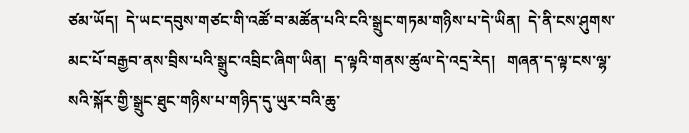ཙམ་ཡོད།  དེ་ཡང་དབུས་གཙང་གི་འཚོ་བ་མཚོན་པའི་ངའི་སྒྲུང་གཏམ་གཉིས་པ་དེ་ཡིན།  དེ་ནི་ངས་ཤུགས་མང་པོ་བརྒྱབ་ནས་བྲིས་པའི་སྒྲུང་འབྲིང་ཞིག་ཡིན།  ད་ལྟའི་གནས་ཚུལ་དེ་འདྲ་རེད།   གཞན་ད་ལྟ་ངས་ལྷ་སའི་སྐོར་གྱི་སྒྲུང་ཐུང་གཉིས་པ་གཉིད་དུ་ཡུར་བའི་ཆུ་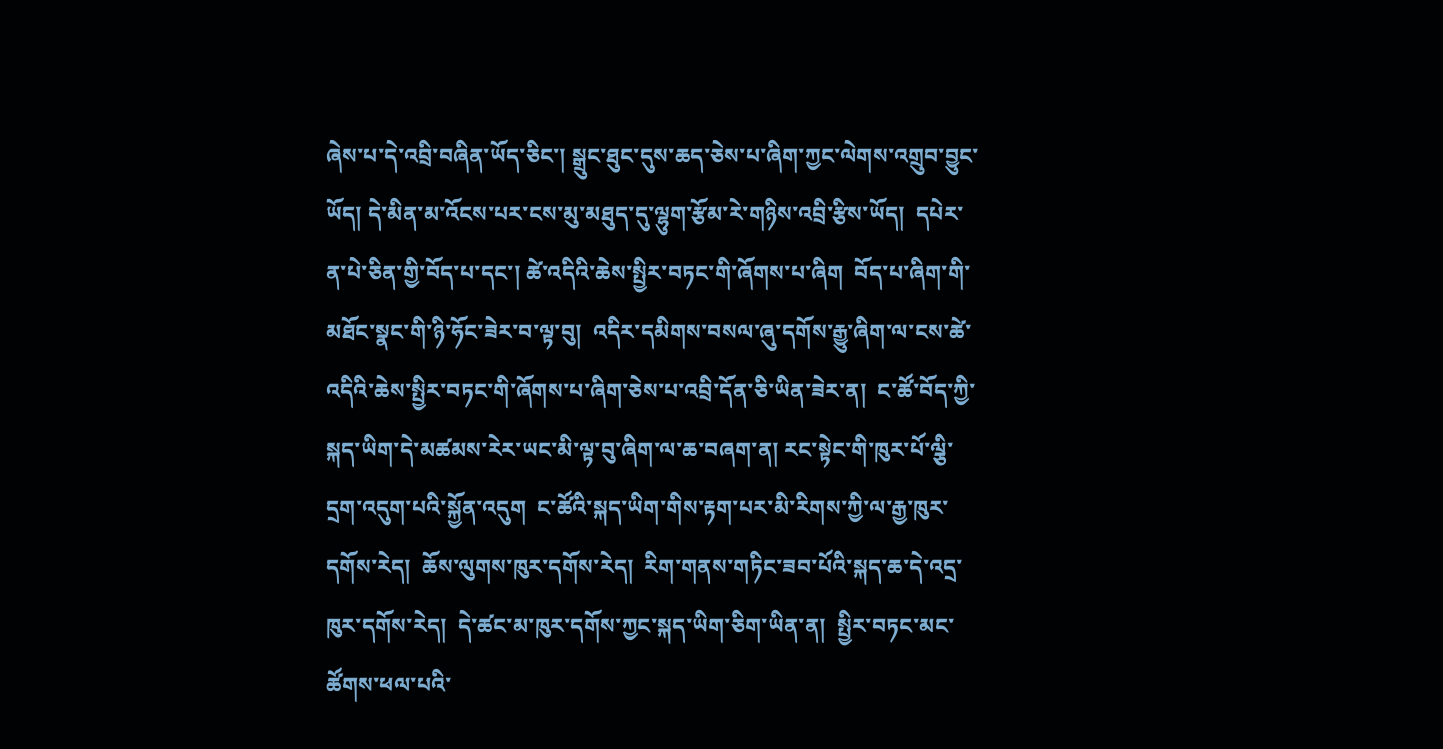ཞེས་པ་དེ་འབྲི་བཞིན་ཡོད་ཅིང་། སྒྲུང་ཐུང་དུས་ཆད་ཅེས་པ་ཞིག་ཀྱང་ལེགས་འགྲུབ་བྱུང་ཡོད། དེ་མིན་མ་འོངས་པར་ངས་མུ་མཐུད་དུ་ལྷུག་རྩོམ་རེ་གཉིས་འབྲི་རྩིས་ཡོད།  དཔེར་ན་པེ་ཅིན་གྱི་བོད་པ་དང་། ཚེ་འདིའི་ཆེས་སྤྱིར་བཏང་གི་ཞོགས་པ་ཞིག  བོད་པ་ཞིག་གི་མཐོང་སྣང་གི་ཉི་ཧོང་ཟེར་བ་ལྟ་བུ།  འདིར་དམིགས་བསལ་ཞུ་དགོས་རྒྱུ་ཞིག་ལ་ངས་ཚེ་འདིའི་ཆེས་སྤྱིར་བཏང་གི་ཞོགས་པ་ཞིག་ཅེས་པ་འབྲི་དོན་ཅི་ཡིན་ཟེར་ན།  ང་ཚོ་བོད་ཀྱི་སྐད་ཡིག་དེ་མཚམས་རེར་ཡང་མི་ལྟ་བུ་ཞིག་ལ་ཆ་བཞག་ན། རང་སྟེང་གི་ཁུར་པོ་ལྕི་དྲག་འདུག་པའི་སྐྱོན་འདུག  ང་ཚོའི་སྐད་ཡིག་གིས་རྟག་པར་མི་རིགས་ཀྱི་ལ་རྒྱ་ཁུར་དགོས་རེད།  ཆོས་ལུགས་ཁུར་དགོས་རེད།  རིག་གནས་གཏིང་ཟབ་པོའི་སྐད་ཆ་དེ་འདྲ་ཁུར་དགོས་རེད།  དེ་ཚང་མ་ཁུར་དགོས་ཀྱང་སྐད་ཡིག་ཅིག་ཡིན་ན།  སྤྱིར་བཏང་མང་ཚོགས་ཕལ་པའི་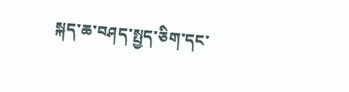སྐད་ཆ་བཤད་སྤྱད་ཅིག་དང་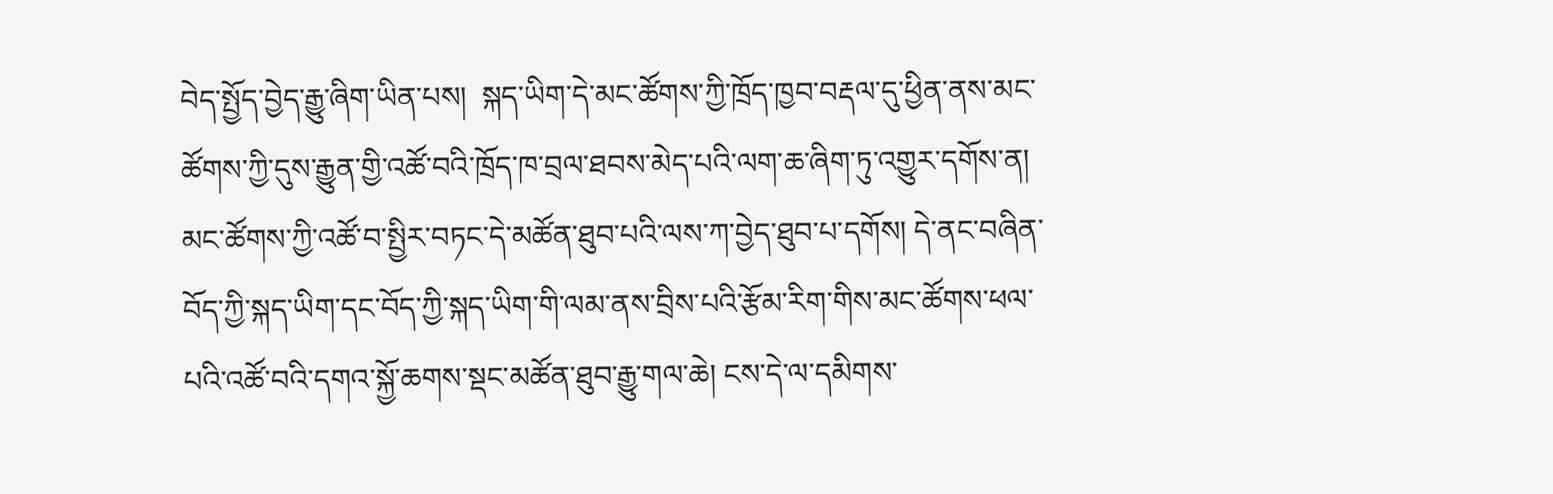བེད་སྤྱོད་བྱེད་རྒྱུ་ཞིག་ཡིན་པས།  སྐད་ཡིག་དེ་མང་ཚོགས་ཀྱི་ཁྲོད་ཁྱབ་བརྡལ་དུ་ཕྱིན་ནས་མང་ཚོགས་ཀྱི་དུས་རྒྱུན་གྱི་འཚོ་བའི་ཁྲོད་ཁ་བྲལ་ཐབས་མེད་པའི་ལག་ཆ་ཞིག་ཏུ་འགྱུར་དགོས་ན།  མང་ཚོགས་ཀྱི་འཚོ་བ་སྤྱིར་བཏང་དེ་མཚོན་ཐུབ་པའི་ལས་ཀ་བྱེད་ཐུབ་པ་དགོས། དེ་ནང་བཞིན་བོད་ཀྱི་སྐད་ཡིག་དང་བོད་ཀྱི་སྐད་ཡིག་གི་ལམ་ནས་བྲིས་པའི་རྩོམ་རིག་གིས་མང་ཚོགས་ཕལ་པའི་འཚོ་བའི་དགའ་སྐྱོ་ཆགས་སྡང་མཚོན་ཐུབ་རྒྱུ་གལ་ཆེ། ངས་དེ་ལ་དམིགས་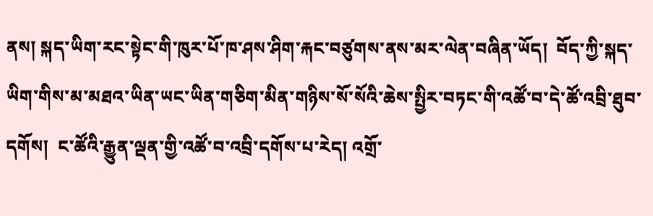ནས། སྐད་ཡིག་རང་སྟེང་གི་ཁུར་པོ་ཁ་ཤས་ཤིག་རྐང་བཙུགས་ནས་མར་ལེན་བཞིན་ཡོད།  བོད་ཀྱི་སྐད་ཡིག་གིས་མ་མཐའ་ཡིན་ཡང་ཡིན་གཅིག་མིན་གཉིས་སོ་སོའི་ཆེས་སྤྱིར་བཏང་གི་འཚོ་བ་དེ་ཚོ་འབྲི་ཐུབ་དགོས།  ང་ཚོའི་རྒྱུན་ལྡན་གྱི་འཚོ་བ་འབྲི་དགོས་པ་རེད། འགྲོ་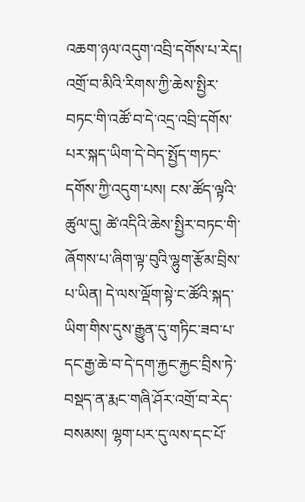འཆག་ཉལ་འདུག་འབྲི་དགོས་པ་རེད། འགྲོ་བ་མིའི་རིགས་ཀྱི་ཆེས་སྤྱིར་བཏང་གི་འཚོ་བ་དེ་འདྲ་འབྲི་དགོས་པར་སྐད་ཡིག་དེ་བེད་སྤྱོད་གཏང་དགོས་ཀྱི་འདུག་པས། ངས་ཚོད་ལྟའི་ཚུལ་དུ། ཚེ་འདིའི་ཆེས་སྤྱིར་བཏང་གི་ཞོགས་པ་ཞིག་ལྟ་བུའི་ལྷུག་རྩོམ་བྲིས་པ་ཡིན། དེ་ལས་ལྡོག་སྟེ་ང་ཚོའི་སྐད་ཡིག་གིས་དུས་རྒྱུན་དུ་གཏིང་ཟབ་པ་དང་རྒྱ་ཆེ་བ་དེ་དག་རྐྱང་རྐྱང་བྲིས་ཏེ་བསྡད་ན་རྨང་གཞི་ཤོར་འགྲོ་བ་རེད་བསམས། ལྷག་པར་དུ་ལས་དང་པོ་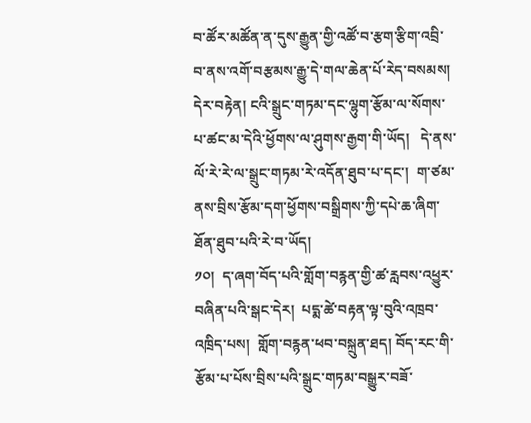བ་ཚོར་མཚོན་ན་དུས་རྒྱུན་གྱི་འཚོ་བ་རྩག་རྩིག་འབྲི་བ་ནས་འགོ་བརྩམས་རྒྱུ་དེ་གལ་ཆེན་པོ་རེད་བསམས།  དེར་བརྟེན། ངའི་སྒྲུང་གཏམ་དང་ལྷུག་རྩོམ་ལ་སོགས་པ་ཚང་མ་དེའི་ཕྱོགས་ལ་ཤུགས་རྒྱག་གི་ཡོད།   དེ་ནས་ལོ་རེ་རེ་ལ་སྒྲུང་གཏམ་རེ་འདོན་ཐུབ་པ་དང་།  ག་ཙམ་ནས་བྲིས་རྩོམ་དག་ཕྱོགས་བསྒྲིགས་ཀྱི་དཔེ་ཆ་ཞིག་ཐོན་ཐུབ་པའི་རེ་བ་ཡོད།
༡༠།  ད་ཞག་བོད་པའི་གློག་བརྙན་གྱི་ཚ་རླབས་འཕྱུར་བཞིན་པའི་སྒང་དེར།  པདྨ་ཚེ་བརྟན་ལྟ་བུའི་འཁྲབ་འཁྲིད་པས།  གློག་བརྙན་ཕབ་བསྐྲུན་ཐད། བོད་རང་གི་རྩོམ་པ་པོས་བྲིས་པའི་སྒྲུང་གཏམ་བསྒྱུར་བཟོ་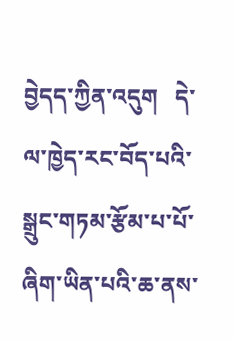བྱེདད་ཀྱིན་འདུག   དེ་ལ་ཁྱེད་རང་བོད་པའི་སྒྲུང་གཏམ་རྩོམ་པ་པོ་ཞིག་ཡིན་པའི་ཆ་ནས་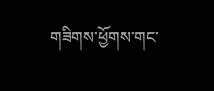གཟིགས་ཕྱོགས་གང་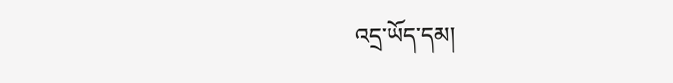འདྲ་ཡོད་དམ།